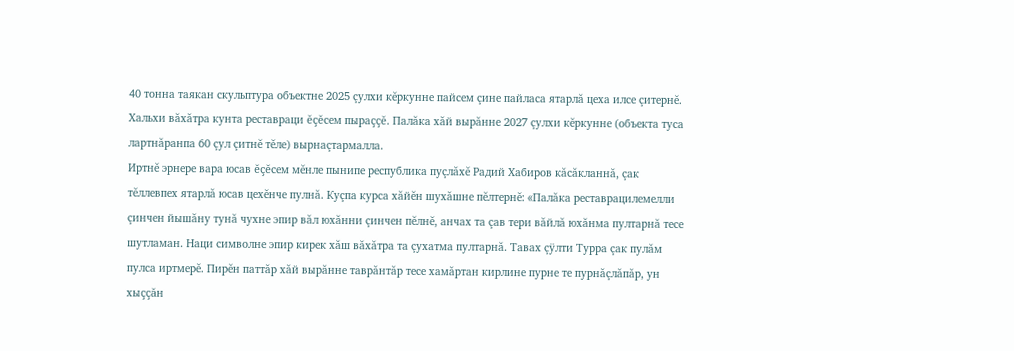40 тонна таякан скульптура объектне 2025 çулхи кĕркунне пайсем çине пайласа ятарлă цеха илсе çитернĕ. Хальхи вăхăтра кунта реставраци ĕçĕсем пыраççĕ. Палăка хăй вырăнне 2027 çулхи кĕркунне (объекта туса лартнăранпа 60 çул çитнĕ тĕле) вырнаçтармалла.
Иртнĕ эрнере вара юсав ĕçĕсем мĕнле пынипе республика пуçлăхĕ Радий Хабиров кăсăкланнă, çак тĕллевпех ятарлă юсав цехĕнче пулнă. Куçпа курса хăйĕн шухăшне пĕлтернĕ: «Палăка реставрацилемелли çинчен йышăну тунă чухне эпир вăл юхăнни çинчен пĕлнĕ, анчах та çав тери вăйлă юхăнма пултарнă тесе шутламан. Наци символне эпир кирек хăш вăхăтра та çухатма пултарнă. Тавах çÿлти Турра çак пулăм пулса иртмерĕ. Пирĕн паттăр хăй вырăнне таврăнтăр тесе хамăртан кирлине пурне те пурнăçлăпăр, ун хыççăн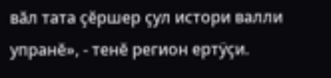вăл тата çĕршер çул истори валли упранĕ», - тенĕ регион ертÿçи.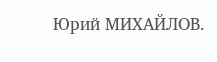Юрий МИХАЙЛОВ.